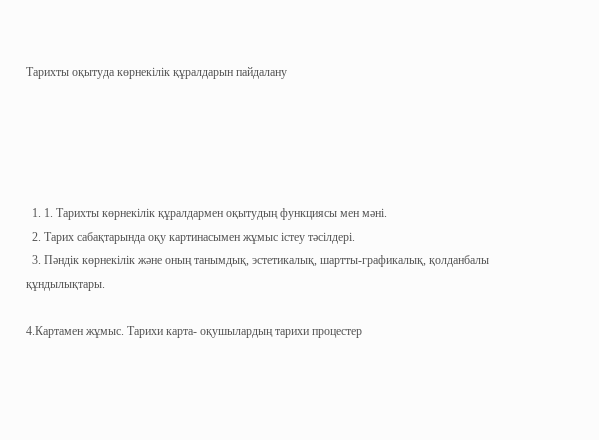Тарихты оқытуда көрнекілік құралдарын пайдалану





  1. 1. Тарихты көрнекілік құралдармен оқытудың функциясы мен мәні.
  2. Тарих сабақтарында оқу картинасымен жұмыс істеу тәсілдері.
  3. Пәндік көрнекілік және оның танымдық, эстетикалық, шартты-графикалық, қолданбалы құндылықтары.

4.Картамен жұмыс. Тарихи карта- оқушылардың тарихи процестер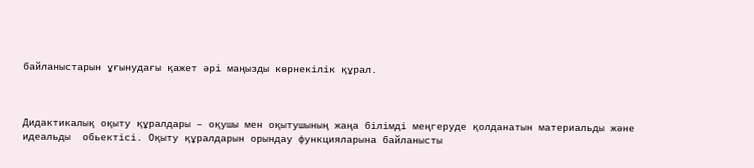байланыстарын ұғынудағы қажет әрі маңызды көрнекілік құрал.



Дидактикалық оқыту құралдары – оқушы мен оқытушының жаңа білімді меңгеруде қолданатын материальды және идеальды  обьектісі. Оқыту құралдарын орындау функцияларына байланысты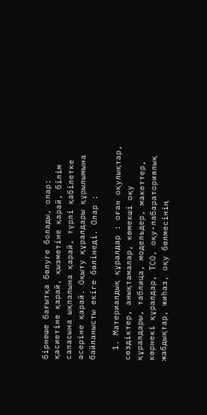бірнеше бағытқа бөлуге болады, олар: қасиетіне қарай, қызметіне қарай, білім сапасына ықпалына қарай, түрлі қабілетке әсеріне қарай. Оқыту құралдары құрылымына  байланысты екіге бөлінеді. Олар :

  1. Материалдық құралдар : оған оқулықтар, сөздіктер, анықтамалар, көмекші оқу құралдары, таблица, модельдер, макеттер, көрнекі құралдар, ТСО, оқу-лабараториялық жабдықтар, жиһаз, оқу бөлмесінің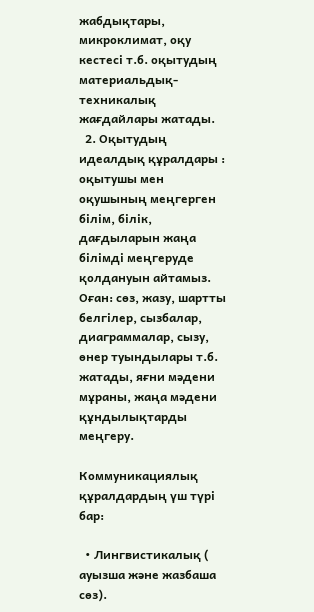жабдықтары, микроклимат, оқу кестесі т.б. оқытудың материальдық-техникалық жағдайлары жатады.
  2. Оқытудың идеалдық құралдары : оқытушы мен оқушының меңгерген білім, білік, дағдыларын жаңа білімді меңгеруде қолдануын айтамыз. Оған: сөз, жазу, шартты белгілер, сызбалар, диаграммалар, сызу, өнер туындылары т.б. жатады, яғни мәдени мұраны, жаңа мәдени құндылықтарды меңгеру.

Коммуникациялық құралдардың үш түрі бар:

  • Лингвистикалық ( ауызша және жазбаша сөз).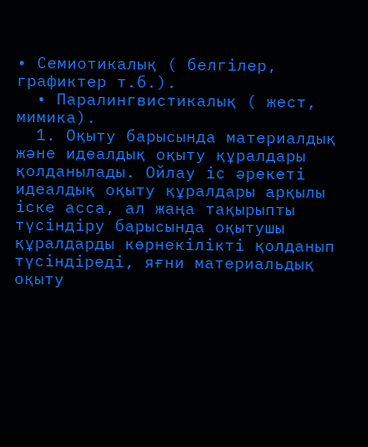• Семиотикалық ( белгілер, графиктер т.б.).
  • Паралингвистикалық ( жест, мимика).
  1. Оқыту барысында материалдық және идеалдық оқыту құралдары қолданылады. Ойлау іс әрекеті идеалдық оқыту құралдары арқылы іске асса, ал жаңа тақырыпты түсіндіру барысында оқытушы құралдарды көрнекілікті қолданып түсіндіреді, яғни материальдық оқыту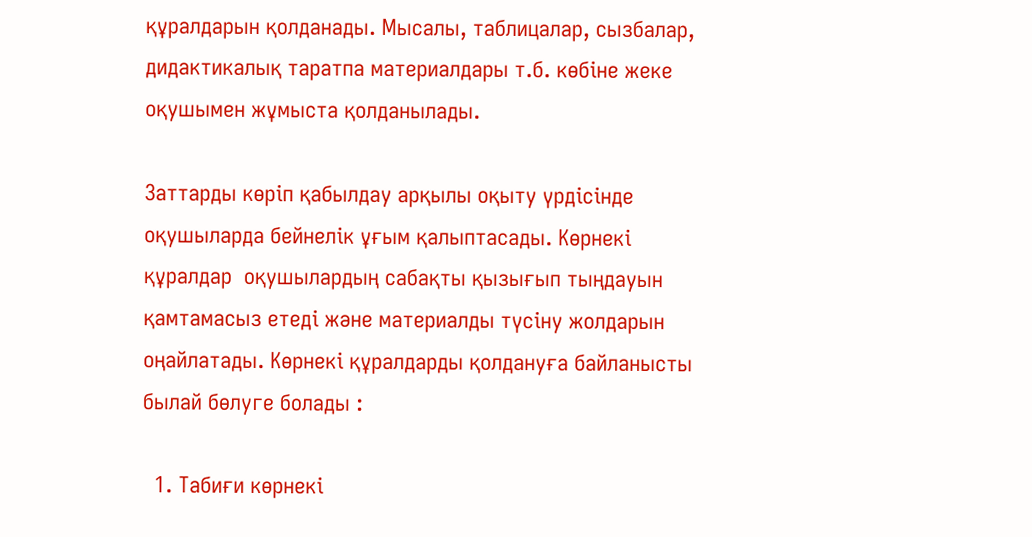құралдарын қолданады. Мысалы, таблицалар, сызбалар, дидактикалық таратпа материалдары т.б. көбіне жеке оқушымен жұмыста қолданылады.

Заттарды көріп қабылдау арқылы оқыту үрдісінде оқушыларда бейнелік ұғым қалыптасады. Көрнекі құралдар  оқушылардың сабақты қызығып тыңдауын қамтамасыз етеді және материалды түсіну жолдарын оңайлатады. Көрнекі құралдарды қолдануға байланысты былай бөлуге болады :

  1. Табиғи көрнекі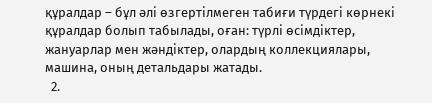құралдар – бұл әлі өзгертілмеген табиғи түрдегі көрнекі құралдар болып табылады, оған: түрлі өсімдіктер, жануарлар мен жәндіктер, олардың коллекциялары, машина, оның детальдары жатады.
  2.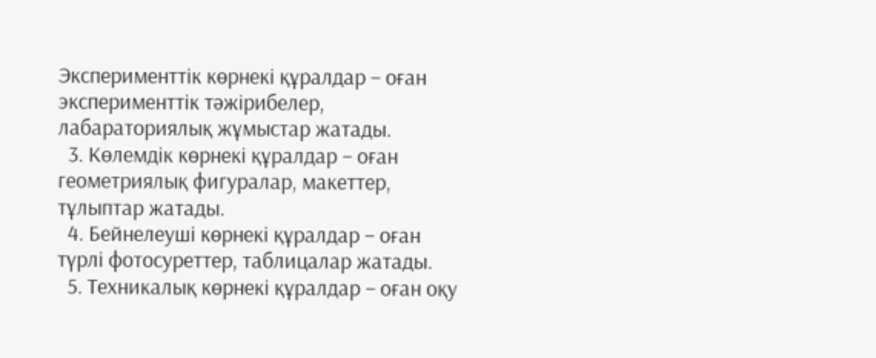Эксперименттік көрнекі құралдар – оған эксперименттік тәжірибелер, лабараториялық жұмыстар жатады.
  3. Көлемдік көрнекі құралдар – оған геометриялық фигуралар, макеттер, тұлыптар жатады.
  4. Бейнелеуші көрнекі құралдар – оған түрлі фотосуреттер, таблицалар жатады.
  5. Техникалық көрнекі құралдар – оған оқу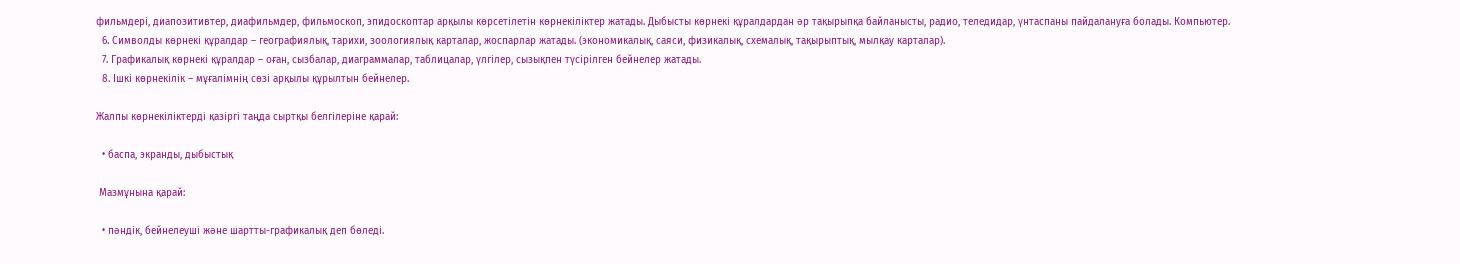фильмдері, диапозитивтер, диафильмдер, фильмоскоп, эпидоскоптар арқылы көрсетілетін көрнекіліктер жатады. Дыбысты көрнекі құралдардан әр тақырыпқа байланысты, радио, теледидар, үнтаспаны пайдалануға болады. Компьютер.
  6. Символды көрнекі құралдар – географиялық, тарихи, зоологиялық карталар, жоспарлар жатады. (экономикалық, саяси, физикалық, схемалық, тақырыптық, мылқау карталар).
  7. Графикалық көрнекі құралдар – оған, сызбалар, диаграммалар, таблицалар, үлгілер, сызықпен түсірілген бейнелер жатады.
  8. Ішкі көрнекілік – мұғалімнің сөзі арқылы құрылтын бейнелер.

Жалпы көрнекіліктерді қазіргі таңда сыртқы белгілеріне қарай:

  • баспа, экранды, дыбыстық

 Мазмұнына қарай:

  • пәндік, бейнелеуші және шартты-графикалық деп бөледі.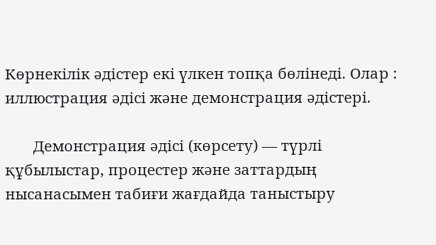Көрнекілік әдістер екі үлкен топқа бөлінеді. Олар : иллюстрация әдісі және демонстрация әдістері.

       Демонстрация әдісі (көрсету) — түрлі құбылыстар, процестер және заттардың нысанасымен табиғи жағдайда таныстыру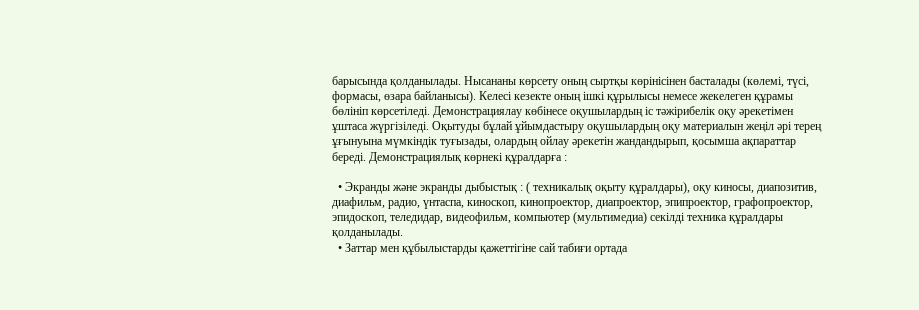барысында қолданылады. Нысананы көрсету оның сыртқы көрінісінен басталады (көлемі, түсі, формасы, өзара байланысы). Келесі кезекте оның ішкі құрылысы немесе жекелеген құрамы бөлініп көрсетіледі. Демонстрациялау көбінесе оқушылардың іс тәжірибелік оқу әрекетімен ұштаса жүргізіледі. Оқытуды бұлай ұйымдастыру оқушылардың оқу материалын жеңіл әрі терең ұғынуына мүмкіндік туғызады, олардың ойлау әрекетін жандандырып, қосымша ақпараттар береді. Демонстрациялық көрнекі құралдарға :

  • Экранды және экранды дыбыстық : ( техникалық оқыту құралдары), оқу киносы, диапозитив, диафильм, радио, үнтаспа, киноскоп, кинопроектор, диапроектор, эпипроектор, графопроектор, эпидоскоп, теледидар, видеофильм, компьютер (мультимедиа) секілді техника құралдары қолданылады.
  • Заттар мен құбылыстарды қажеттігіне сай табиғи ортада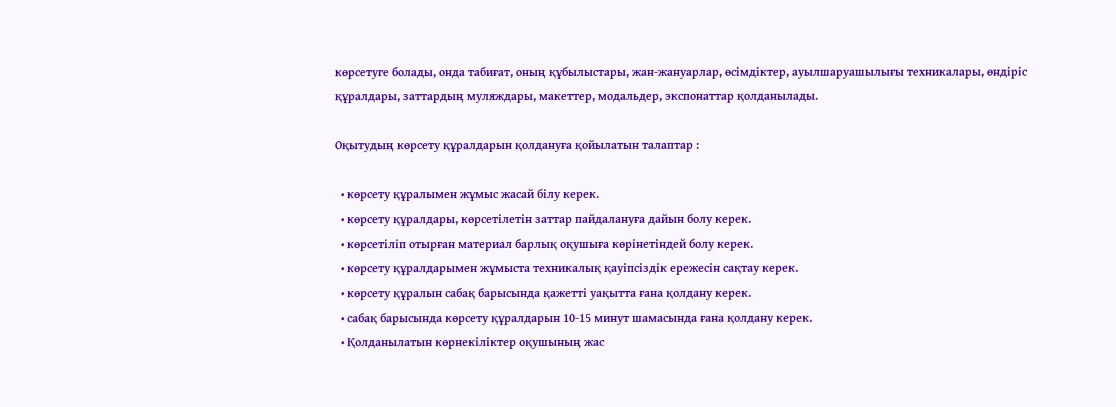көрсетуге болады, онда табиғат, оның құбылыстары, жан-жануарлар, өсімдіктер, ауылшаруашылығы техникалары, өндіріс құралдары, заттардың муляждары, макеттер, модальдер, экспонаттар қолданылады.

Оқытудың көрсету құралдарын қолдануға қойылатын талаптар :

  • көрсету құралымен жұмыс жасай білу керек.
  • көрсету құралдары, көрсетілетін заттар пайдалануға дайын болу керек.
  • көрсетіліп отырған материал барлық оқушыға көрінетіндей болу керек.
  • көрсету құралдарымен жұмыста техникалық қауіпсіздік ережесін сақтау керек.
  • көрсету құралын сабақ барысында қажетті уақытта ғана қолдану керек.
  • сабақ барысында көрсету құралдарын 10-15 минут шамасында ғана қолдану керек.
  • Қолданылатын көрнекіліктер оқушының жас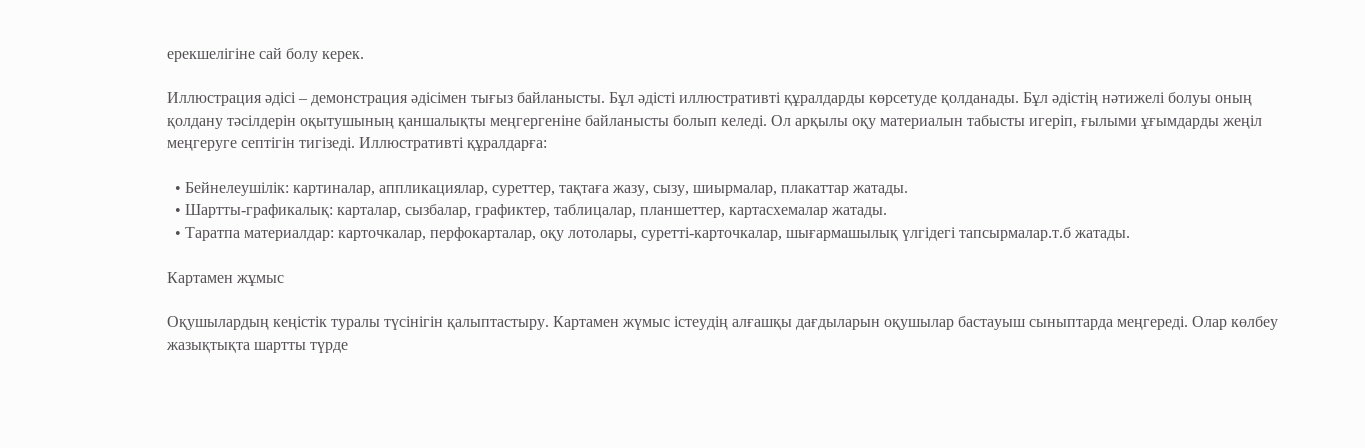ерекшелігіне сай болу керек.

Иллюстрация әдісі – демонстрация әдісімен тығыз байланысты. Бұл әдісті иллюстративті құралдарды көрсетуде қолданады. Бұл әдістің нәтижелі болуы оның қолдану тәсілдерін оқытушының қаншалықты меңгергеніне байланысты болып келеді. Ол арқылы оқу материалын табысты игеріп, ғылыми ұғымдарды жеңіл меңгеруге септігін тигізеді. Иллюстративті құралдарға:

  • Бейнелеушілік: картиналар, аппликациялар, суреттер, тақтаға жазу, сызу, шиырмалар, плакаттар жатады.
  • Шартты-графикалық: карталар, сызбалар, графиктер, таблицалар, планшеттер, картасхемалар жатады.
  • Таратпа материалдар: карточкалар, перфокарталар, оқу лотолары, суретті-карточкалар, шығармашылық үлгідегі тапсырмалар.т.б жатады.

Картамен жұмыс

Оқушылардың кеңістік туралы түсінігін қалыптастыру. Картамен жүмыс істеудің алғашқы дағдыларын оқушылар бастауыш сыныптарда меңгереді. Олар көлбеу жазықтықта шартты түрде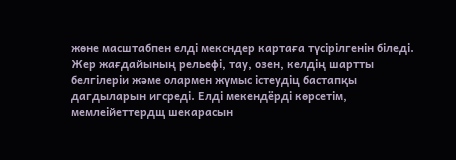жөне масштабпен елді мексндер картаға түсірілгенін біледі. Жер жағдайының рельефі, тау, озен, келдің шартты белгілеріи жәме олармен жүмыс істеудіц бастапқы дагдыларын игсреді. Елді мекендёрді көрсетім, мемлеійеттердщ шекарасын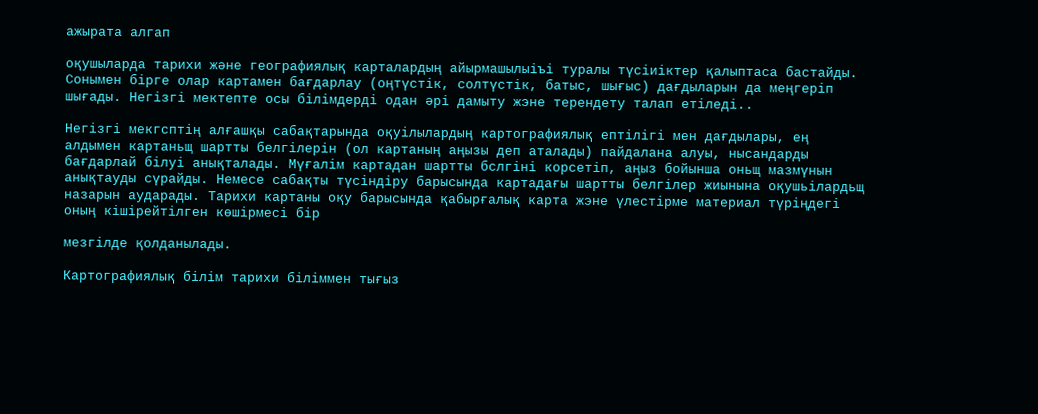ажырата алгап

оқушыларда тарихи және географиялық карталардың айырмашылыіъі туралы түсіиіктер қалыптаса бастайды. Сонымен бірге олар картамен бағдарлау (оңтүстік, солтүстік, батыс, шығыс) дағдыларын да меңгеріп шығады. Негізгі мектепте осы білімдерді одан әрі дамыту жэне терендету талап етіледі..

Негізгі мекгсптің алғашқы сабақтарында оқуілылардың картографиялық ептілігі мен дағдылары, ең алдымен картаньщ шартты белгілерін (ол картаның аңызы деп аталады) пайдалана алуы, нысандарды бағдарлай білуі анықталады. Мүғалім картадан шартты бслгіні корсетіп, аңыз бойынша оньщ мазмүнын анықтауды сүрайды. Немесе сабақты түсіндіру барысында картадағы шартты белгілер жиынына оқушьілардьщ назарын аударады. Тарихи картаны оқу барысында қабырғалық карта жэне үлестірме материал түріңдегі оның кішірейтілген көшірмесі бір

мезгілде қолданылады.

Картографиялық білім тарихи біліммен тығыз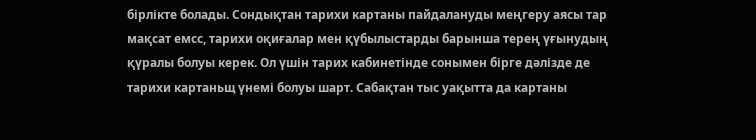бірлікте болады. Сондықтан тарихи картаны пайдалануды меңгеру аясы тар мақсат емсс, тарихи оқиғалар мен қүбылыстарды барынша терең үғынудың қүралы болуы керек. Ол үшін тарих кабинетінде сонымен бірге дәлізде де тарихи картаньщ үнемі болуы шарт. Сабақтан тыс уақытта да картаны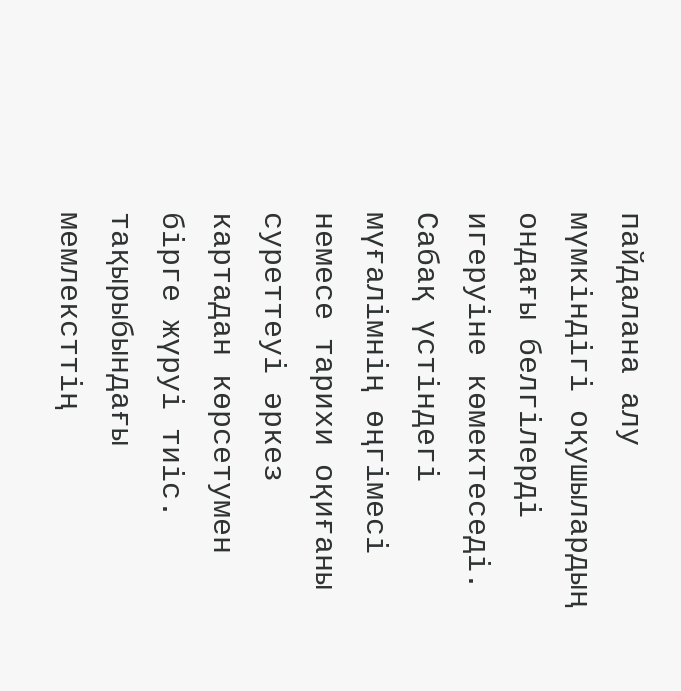пайдалана алу мүмкіндігі оқушылардың ондағы белгілерді игеруіне көмектеседі. Сабақ үстіндегі мүғалімнің өңгімесі немесе тарихи оқиғаны суреттеуі әркез картадан көрсетумен бірге жүруі тиіс. тақырыбындағы мемлексттің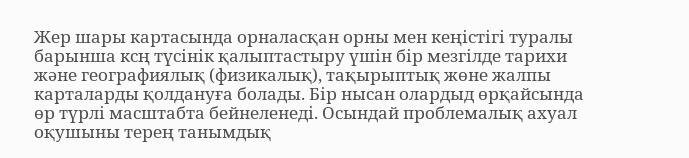Жер шары картасында орналасқан орны мен кеңістігі туралы барынша ксң түсінік қалыптастыру үшін бір мезгілде тарихи және географиялық (физикалық), тақырыптық жөне жалпы карталарды қолдануға болады. Бір нысан олардыд өрқайсында өр түрлі масштабта бейнеленеді. Осындай проблемалық ахуал оқушыны терең танымдық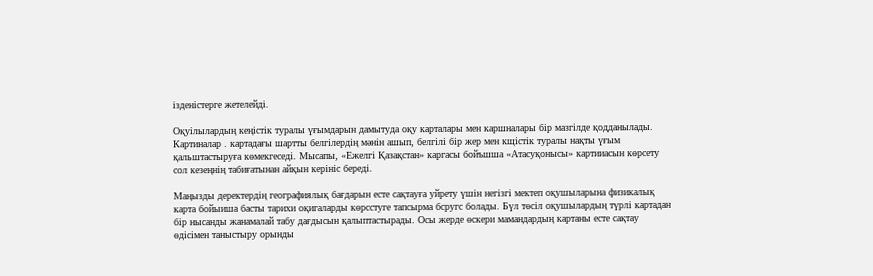ізденістерге жетелейді.

Оқуілылардың кеңістік туралы үғымдарын дамытуда оқу карталары мен каршналары бір мазгілде қодданылады. Картиналар . картадағы шартты белгілердің мәнін ашып, белгілі бір жер мен кщістік туралы нақты үғым қальштастыруға көмекгеседі. Мысапы, «Ежелгі Қазақстан» каргасы бойъшша «Атасуқонысы» картииасын көрсету сол кезеңнің табиғатынан айқын керініс береді.

Маңызды деректердің географиялық бағдарын есте сақтауға уйрету үшін негізгі мектеп оқушыларына физикалық карта бойыиша басты тарихи оқигаларды көрсстуге тапсырма бсругс болады. Бүл төсіл оқушылардың түрлі картадан бір нысанды жанамалай табу дағдысын қалыптастырады. Осы жерде өскери мамандардың картаны есте сақтау өдісімен таныстыру орынды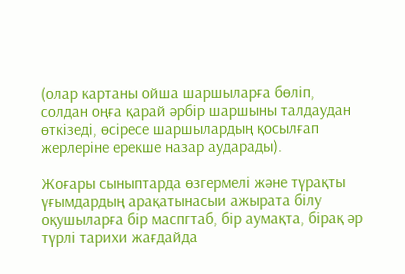(олар картаны ойша шаршыларға бөліп, солдан оңға қарай әрбір шаршыны талдаудан өткізеді, өсіресе шаршылардың қосылғап жерлеріне ерекше назар аударады).

Жоғары сыныптарда өзгермелі және түрақты үғымдардың арақатынасыи ажырата білу оқушыларға бір маспгтаб, бір аумақта, бірақ әр түрлі тарихи жағдайда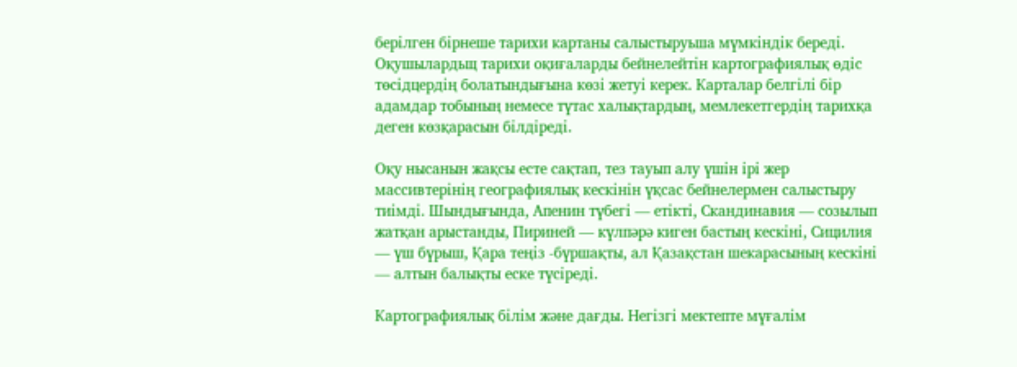берілген бірнеше тарихи картаны салыстыруьша мүмкіндік береді. Оқушылардьщ тарихи оқиғаларды бейнелейтін картографиялық өдіс төсідцердің болатындығына көзі жетуі керек. Карталар белгілі бір адамдар тобының немесе түтас халықтардың, мемлекетгердің тарихқа деген көзқарасын білдіреді.

Оқу нысанын жақсы есте сақтап, тез тауып алу үшін ірі жер массивтерінің географиялық кескінін үқсас бейнелермен салыстыру тиімді. Шындығында, Апенин түбегі — етікті, Скандинавия — созылып жатқан арыстанды, Пириней — күлпәрә киген бастың кескіні, Сицилия — үш бүрыш, Қара теңіз -бүршақты, ал Қазақстан шекарасының кескіні — алтын балықты еске түсіреді.

Картографиялық білім және дағды. Негізгі мектепте мүғалім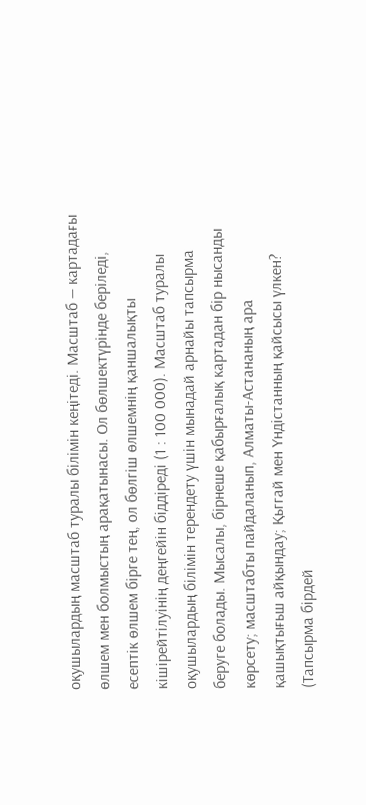оқушылардың масштаб туралы білімін кеңітеді. Масштаб — картадағы өлшем мен болмыстың арақатынасы. Ол бөлшектүрінде беріледі, есептік өлшем бірге тең, ол бөлгіш өлшемнің қаншалықты кішірейтілуінің деңгейін біддіреді (1 : 100 000). Масштаб туралы оқушылардың білімін терендету үшін мынадай арнайы тапсырма беруге болады. Мысалы, бірнеше қабырғалық картадан бір нысанды көрсету; масштабты пайдаланып, Алматы-Астананың ара қашықтығьш айқындау; Қьггай мен Үндістанның қайсысы үлкен? (Тапсырма бірдей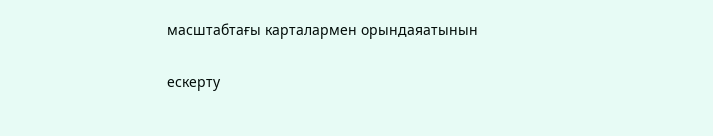масштабтағы карталармен орындаяатынын

ескерту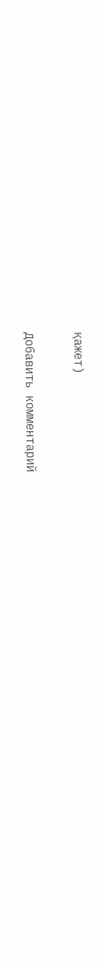қажет)

Добавить комментарий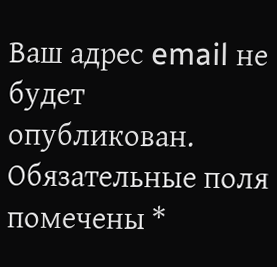Ваш адрес email не будет опубликован. Обязательные поля помечены *